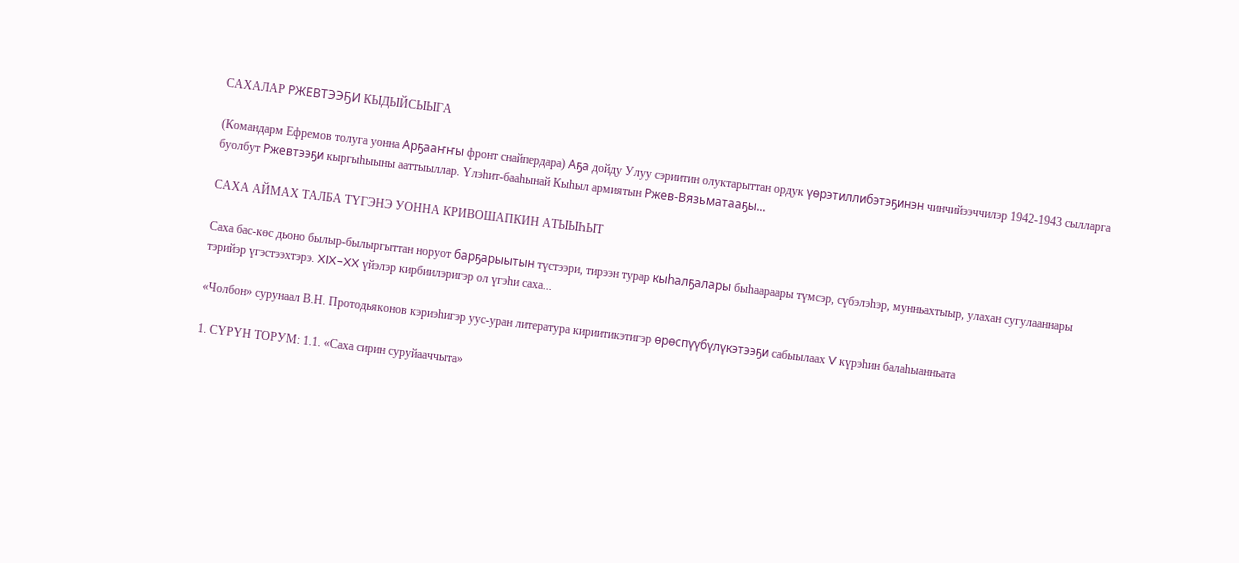САХАЛАР РЖЕВТЭЭҔИ КЫДЫЙСЫЫГА

(Командарм Ефремов толуга уонна Арҕааҥҥы фронт снайпердара) Аҕа дойду Улуу сэриитин олуктарыттан ордук үөрэтиллибэтэҕинэн чинчийээччилэр 1942-1943 сылларга буолбут Ржевтээҕи кыргыһыыны ааттыыллар. Үлэһит-бааһынай Кыһыл армиятын Ржев-Вязьматааҕы...

САХА АЙМАХ ТАЛБА ТҮГЭНЭ УОННА КРИВОШАПКИН АТЫЫҺЫТ

Саха бас-көс дьоно былыр-былыргыттан норуот барҕарыытын түстээри, тирээн турар кыһалҕалары быһаараары түмсэр, сүбэлэһэр, мунньахтыыр, улахан сугулааннары тэрийэр үгэстээхтэрэ. XIX–XX үйэлэр кирбиилэригэр ол үгэһи саха...

«Чолбон» сурунаал В.Н. Протодьяконов кэриэһигэр уус-уран литература кириитикэтигэр өрөспүүбүлүкэтээҕи сабыылаах V күрэһин балаһыанньата

1. СҮРҮН ТОРУМ: 1.1. «Саха сирин суруйааччыта»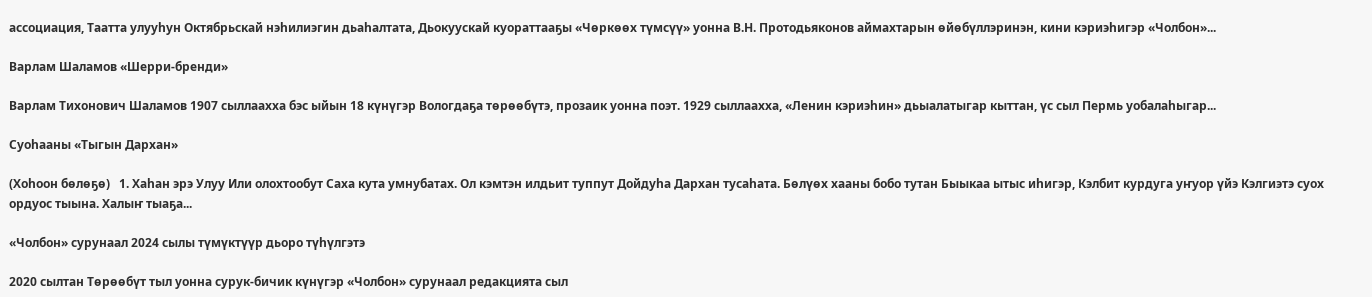ассоциация, Таатта улууһун Октябрьскай нэһилиэгин дьаһалтата, Дьокуускай куораттааҕы «Чөркөөх түмсүү» уонна В.Н. Протодьяконов аймахтарын өйөбүллэринэн, кини кэриэһигэр «Чолбон»...

Варлам Шаламов «Шерри-бренди»

Варлам Тихонович Шаламов 1907 сыллаахха бэс ыйын 18 күнүгэр Вологдаҕа төрөөбүтэ, прозаик уонна поэт. 1929 сыллаахха, «Ленин кэриэһин» дьыалатыгар кыттан, үс сыл Пермь уобалаһыгар...

Суоһааны «Тыгын Дархан»

(Хоһоон бөлөҕө)   1. Хаһан эрэ Улуу Или олохтообут Саха кута умнубатах. Ол кэмтэн илдьит туппут Дойдуһа Дархан тусаһата. Бөлүөх хааны бобо тутан Быыкаа ытыс иһигэр, Кэлбит курдуга уҥуор үйэ Кэлгиэтэ суох ордуос тыына. Халыҥ тыаҕа...

«Чолбон» сурунаал 2024 сылы түмүктүүр дьоро түһүлгэтэ

2020 сылтан Төрөөбүт тыл уонна сурук-бичик күнүгэр «Чолбон» сурунаал редакцията сыл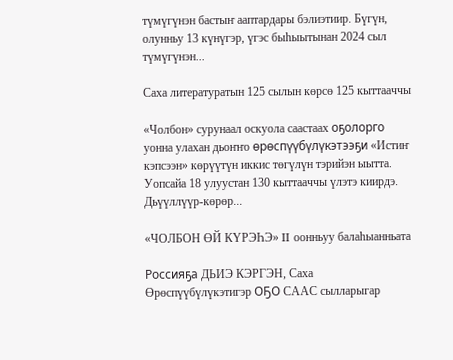түмүгүнэн бастыҥ ааптардары бэлиэтиир. Бүгүн, олунньу 13 күнүгэр, үгэс быһыытынан 2024 сыл түмүгүнэн...

Саха литературатын 125 сылын көрсө 125 кыттааччы

«Чолбон» сурунаал оскуола саастаах оҕолорго уонна улахан дьоҥҥо өрөспүүбүлүкэтээҕи «Истиҥ кэпсээн» көрүүтүн иккис төгүлүн тэрийэн ыытта. Уопсайа 18 улуустан 130 кыттааччы үлэтэ киирдэ. Дьүүллүүр-көрөр...

«ЧОЛБОН ӨЙ КҮРЭҺЭ» II оонньуу балаһыанньата

Россияҕа ДЬИЭ КЭРГЭН, Саха Өрөспүүбүлүкэтигэр ОҔО СААС сылларыгар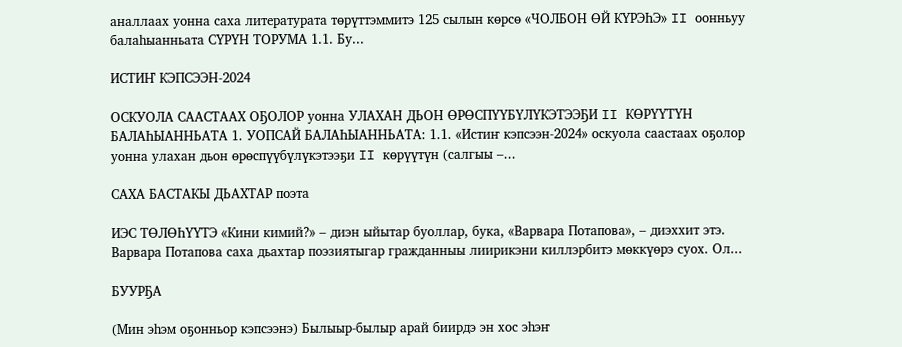аналлаах уонна саха литературата төрүттэммитэ 125 сылын көрсө «ЧОЛБОН ӨЙ КҮРЭҺЭ» II оонньуу балаһыанньата СҮРҮН ТОРУМА 1.1. Бу...

ИСТИҤ КЭПСЭЭН-2024

ОСКУОЛА СААСТААХ ОҔОЛОР уонна УЛАХАН ДЬОН ӨРӨСПҮҮБҮЛҮКЭТЭЭҔИ II КӨРҮҮТҮН БАЛАҺЫАННЬАТА 1. УОПСАЙ БАЛАҺЫАННЬАТА: 1.1. «Истиҥ кэпсээн-2024» оскуола саастаах оҕолор уонна улахан дьон өрөспүүбүлүкэтээҕи II көрүүтүн (салгыы –...

САХА БАСТАКЫ ДЬАХТАР поэта

ИЭС ТӨЛӨҺҮҮТЭ «Кини кимий?» – диэн ыйытар буоллар, бука, «Варвара Потапова», – диэххит этэ. Варвара Потапова саха дьахтар поэзиятыгар гражданныы лиирикэни киллэрбитэ мөккүөрэ суох. Ол...

БУУРҔА

(Мин эһэм оҕонньор кэпсээнэ) Былыыр-былыр арай биирдэ эн хос эһэҥ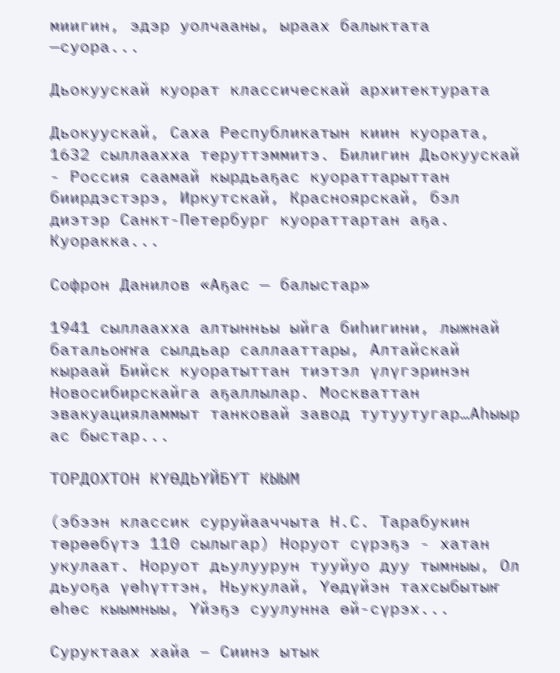миигин, эдэр уолчааны, ыраах балыктата —суора...

Дьокуускай куорат классическай архитектурата

Дьокуускай, Саха Республикатын киин куората, 1632 сыллаахха теруттэммитэ. Билигин Дьокуускай - Россия саамай кырдьаҕас куораттарыттан биирдэстэрэ, Иркутскай, Красноярскай, бэл диэтэр Санкт-Петербург куораттартан аҕа. Куоракка...

Софрон Данилов «Аҕас — балыстар»

1941 сыллаахха алтынньы ыйга биһигини, лыжнай батальоҥҥа сылдьар саллааттары, Алтайскай кыраай Бийск куоратыттан тиэтэл үлүгэринэн Новосибирскайга аҕаллылар. Москваттан эвакуацияламмыт танковай завод тутуутугар…Аһыыр ас быстар...

ТОРДОХТОН КҮӨДЬҮЙБҮТ КЫЫМ

(эбээн классик суруйааччыта Н.С. Тарабукин төрөөбүтэ 110 сылыгар) Норуот сүрэҕэ - хатан укулаат. Норуот дьулуурун тууйуо дуу тымныы, Ол дьуоҕа үөһүттэн, Ньукулай, Үөдүйэн тахсыбытыҥ өһөс кыымныы, Үйэҕэ суулунна өй-сүрэх...

Суруктаах хайа – Сиинэ ытык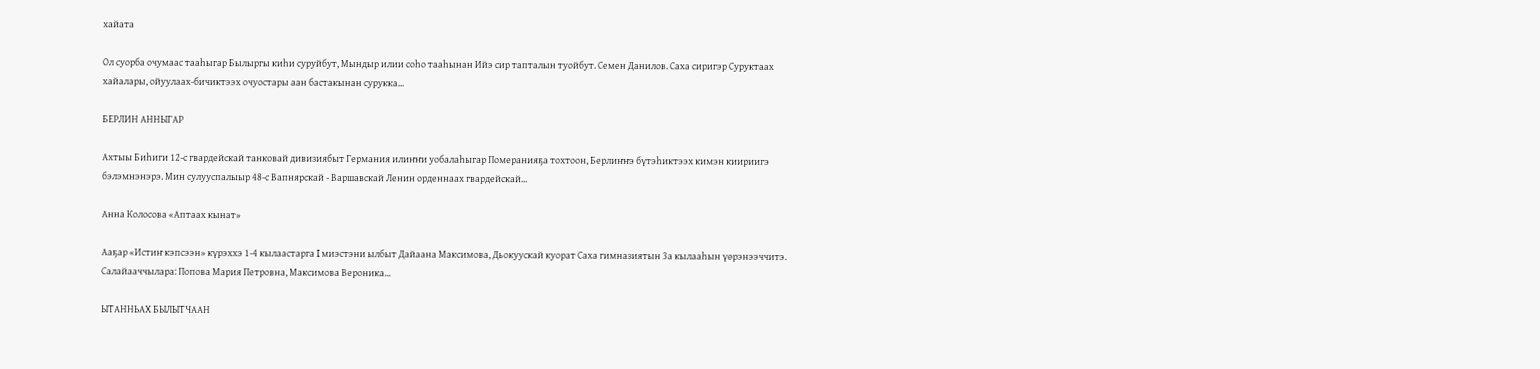хайата

Ол суорба очумаас тааһыгар Былыргы киһи суруйбут, Мындыр илии соһо тааһынан Ийэ сир тапталын туойбут. Семен Данилов. Саха сиригэр Суруктаах хайалары, ойуулаах-бичиктээх очуостары аан бастакынан сурукка...

БЕРЛИН АННЫГАР

Ахтыы Биһиги 12-с гвардейскай танковай дивизиябыт Германия илиҥҥи уобалаһыгар Померанияҕа тохтоон, Берлиҥҥэ бүтэһиктээх кимэн киириигэ бэлэмнэнэрэ. Мин сулууспалыыр 48-с Вапнярскай - Варшавскай Ленин орденнаах гвардейскай...

Анна Колосова «Аптаах кынат»

Ааҕар «Истиҥ кэпсээн» күрэххэ 1-4 кылаастарга I миэстэни ылбыт Дайаана Максимова, Дьокуускай куорат Саха гимназиятын 3а кылааһын үөрэнээччитэ. Салайааччылара: Попова Мария Петровна, Максимова Вероника...

ЫТАННЬАХ БЫЛЫТЧААН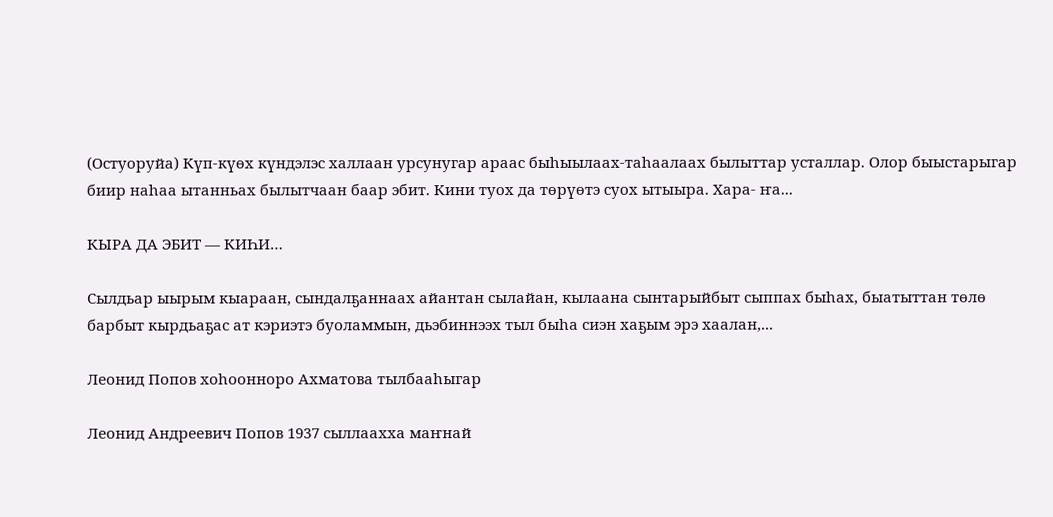(Остуоруйа) Күп-күөх күндэлэс халлаан урсунугар араас быһыылаах-таһаалаах былыттар усталлар. Олор быыстарыгар биир наһаа ытанньах былытчаан баар эбит. Кини туох да төрүөтэ суох ытыыра. Хара- ҥа...

КЫРА ДА ЭБИТ — КИҺИ…

Сылдьар ыырым кыараан, сындалҕаннаах айантан сылайан, кылаана сынтарыйбыт сыппах быһах, быатыттан төлө барбыт кырдьаҕас ат кэриэтэ буоламмын, дьэбиннээх тыл быһа сиэн хаҕым эрэ хаалан,...

Леонид Попов хоһоонноро Ахматова тылбааһыгар

Леонид Андреевич Попов 1937 сыллаахха маҥнай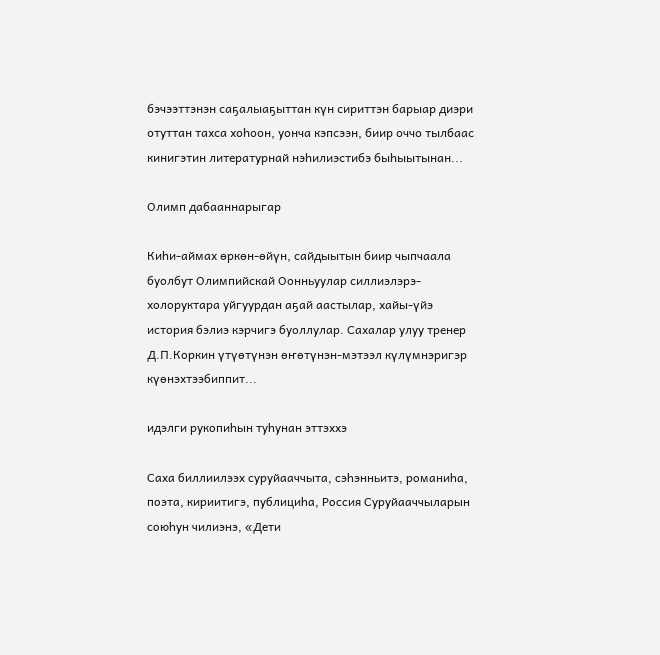бэчээттэнэн саҕалыаҕыттан күн сириттэн барыар диэри отуттан тахса хоһоон, уонча кэпсээн, биир оччо тылбаас кинигэтин литературнай нэһилиэстибэ быһыытынан...

Олимп дабааннарыгар

Киһи-аймах өркөн-өйүн, сайдыытын биир чыпчаала буолбут Олимпийскай Оонньуулар силлиэлэрэ-холоруктара уйгуурдан аҕай аастылар, хайы-үйэ история бэлиэ кэрчигэ буоллулар. Сахалар улуу тренер Д.П.Коркин үтүөтүнэн өҥөтүнэн-мэтээл күлүмнэригэр күөнэхтээбиппит...

идэлги рукопиһын туһунан эттэххэ

Саха биллиилээх суруйааччыта, сэһэнньитэ, романиһа, поэта, кириитигэ, публициһа, Россия Суруйааччыларын союһун чилиэнэ, «Дети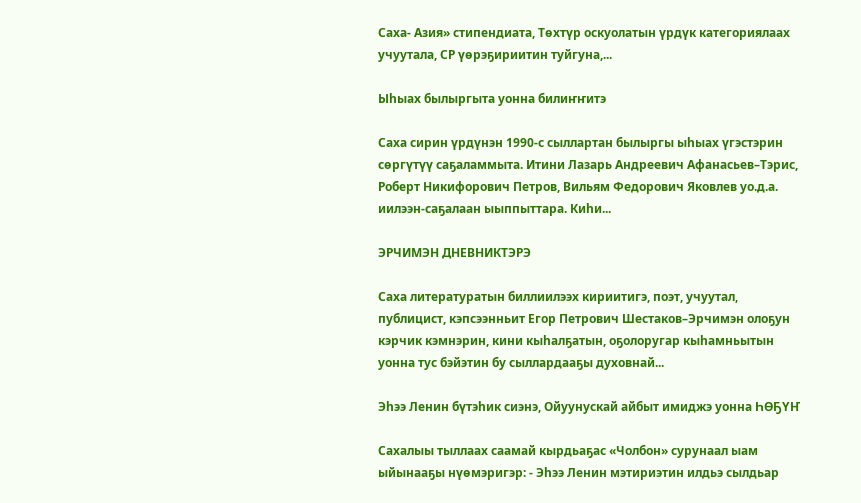Саха- Азия» стипендиата, Төхтүр оскуолатын үрдүк категориялаах учуутала, СР үөрэҕириитин туйгуна,...

Ыһыах былыргыта уонна билиҥҥитэ

Саха сирин үрдүнэн 1990-с сыллартан былыргы ыһыах үгэстэрин сөргүтүү саҕаламмыта. Итини Лазарь Андреевич Афанасьев–Тэрис, Роберт Никифорович Петров, Вильям Федорович Яковлев уо.д.а. иилээн-саҕалаан ыыппыттара. Киһи...

ЭРЧИМЭН ДНЕВНИКТЭРЭ

Саха литературатын биллиилээх кириитигэ, поэт, учуутал, публицист, кэпсээнньит Егор Петрович Шестаков–Эрчимэн олоҕун кэрчик кэмнэрин, кини кыһалҕатын, оҕолоругар кыһамньытын уонна тус бэйэтин бу сыллардааҕы духовнай...

Эһээ Ленин бүтэһик сиэнэ, Ойуунускай айбыт имиджэ уонна ҺӨҔҮҤ

Сахалыы тыллаах саамай кырдьаҕас «Чолбон» сурунаал ыам ыйынааҕы нүөмэригэр: - Эһээ Ленин мэтириэтин илдьэ сылдьар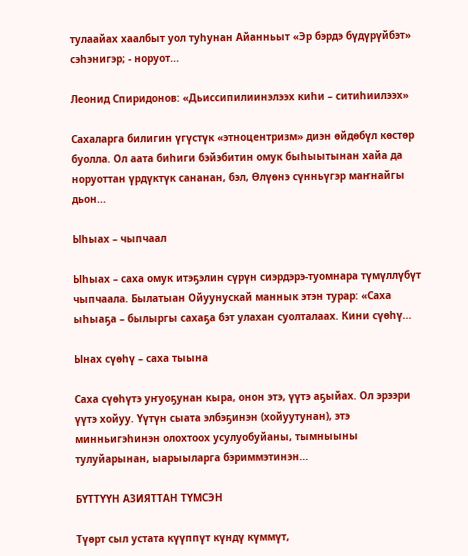тулаайах хаалбыт уол туһунан Айанньыт «Эр бэрдэ бүдүрүйбэт» сэһэнигэр; - норуот...

Леонид Спиридонов: «Дьиссипилиинэлээх киһи – ситиһиилээх»

Сахаларга билигин үгүстүк «этноцентризм» диэн өйдөбүл көстөр буолла. Ол аата биһиги бэйэбитин омук быһыытынан хайа да норуоттан үрдүктүк сананан, бэл, Өлүөнэ сүнньүгэр маҥнайгы дьон...

Ыһыах – чыпчаал

Ыһыах – саха омук итэҕэлин сүрүн сиэрдэрэ-туомнара түмүллүбүт чыпчаала. Былатыан Ойуунускай маннык этэн турар: «Саха ыһыаҕа – былыргы сахаҕа бэт улахан суолталаах. Кини сүөһү...

Ынах сүөһү – саха тыына

Саха сүөһүтэ уҥуоҕунан кыра, онон этэ, үүтэ аҕыйах. Ол эрээри үүтэ хойуу. Үүтүн сыата элбэҕинэн (хойуутунан), этэ минньигэһинэн олохтоох усулуобуйаны, тымныыны тулуйарынан, ыарыыларга бэриммэтинэн...

БҮТТҮҮН АЗИЯТТАН ТҮМСЭН

Түөрт сыл устата күүппүт күндү күммүт,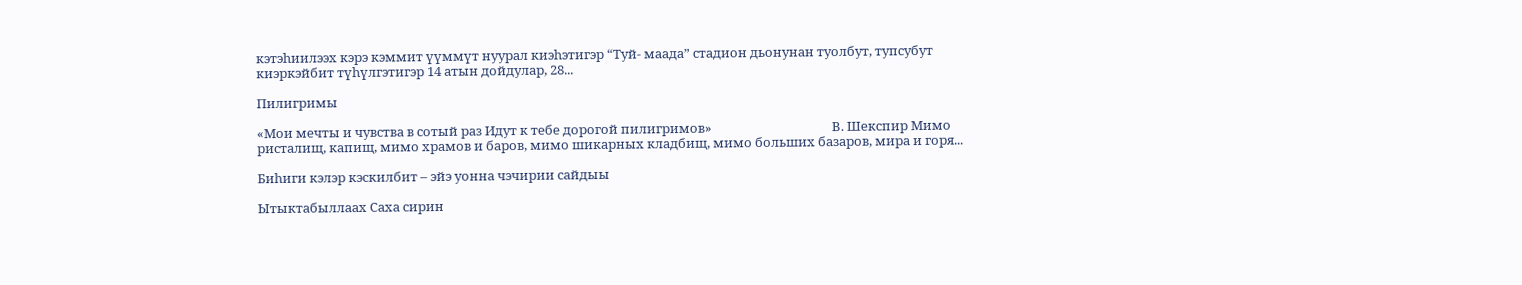кэтэһиилээх кэрэ кэммит үүммүт нуурал киэһэтигэр “Туй- маада” стадион дьонунан туолбут, тупсубут киэркэйбит түһүлгэтигэр 14 атын дойдулар, 28...

Пилигримы

«Мои мечты и чувства в сотый раз Идут к тебе дорогой пилигримов»                                        В. Шекспир Мимо ристалищ, капищ, мимо храмов и баров, мимо шикарных кладбищ, мимо больших базаров, мира и горя...

Биһиги кэлэр кэскилбит – эйэ уонна чэчирии сайдыы

Ытыктабыллаах Саха сирин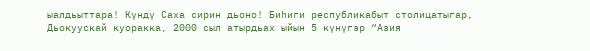ыалдьыттара! Күндү Саха сирин дьоно! Биһиги республикабыт столицатыгар, Дьокуускай куоракка, 2000 сыл атырдьах ыйын 5 күнүгэр “Азия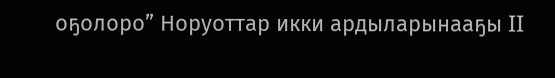оҕолоро” Норуоттар икки ардыларынааҕы II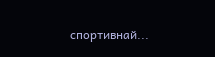спортивнай...